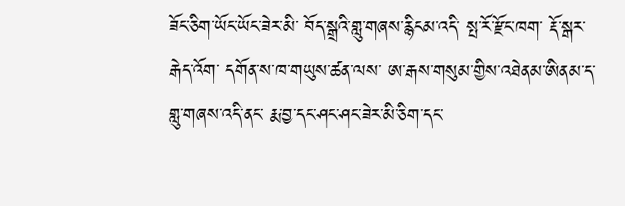ཟོང་ཅིག་ཡོང་ཡོང་ཟེར་མི་ བོད་སྒྲའི་གླུ་གཞས་རྙིངམ་འདི་ སྤ་རོ་རྫོང་ཁག་ རྡོ་སྒར་རྒེད་འོག་ དགོན་ས་ཁ་གཡུས་ཚན་ལས་ ཨ་རྒས་གསུམ་གྱིས་འཐེནམ་ཨིནམ་ད་ གླུ་གཞས་འདི་ནང་ རྨ་བྱ་དང་ཤང་ཤང་ཟེར་མི་ཅིག་དང་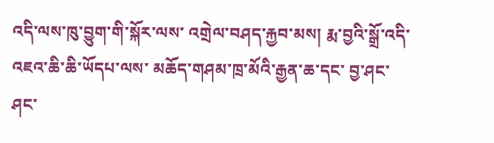འདི་ལས་ཁུ་བྱུག་གི་སྐོར་ལས་ འགྲེལ་བཤད་རྐྱབ་མས། རྨ་བྱའི་སྒྲོ་འདི་འཇའ་ཆི་ཆི་ཡོདཔ་ལས་ མཆོད་གཤམ་ཁྲ་མོའི་རྒྱན་ཆ་དང་ བྱ་ཤང་ཤང་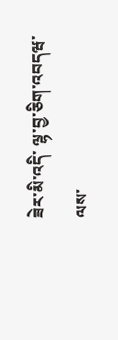ཟེར་མི་འདི་ ལྷ་བྱ་ཅིག་འབདཝ་ལས་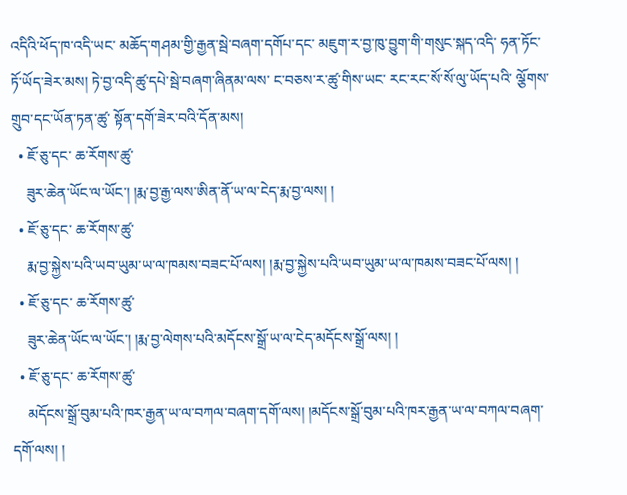འདིའི་ཕོད་ཁ་འདི་ཡང་ མཆོད་གཤམ་གྱི་རྒྱན་སྦེ་བཞག་དགོཔ་དང་ མཇུག་ར་བྱ་ཁུ་བྱུག་གི་གསུང་སྐད་འདི་ ཧན་ཏོང་ཏོ་ཡོད་ཟེར་མས། ཏེ་བྱ་འདི་ཚུ་དཔེ་སྦེ་བཞག་ཞིནམ་ལས་ ང་བཅས་ར་ཚུ་གིས་ཡང་ རང་རང་སོ་སོ་ལུ་ཡོད་པའི་ ལྕོགས་གྲུབ་དང་ཡོན་ཏན་ཚུ་ སྟོན་དགོ་ཟེར་བའི་དོན་མས།
  • ཇོ་ཅུ་དང་ ཆ་རོགས་ཚུ་
    ཟུར་ཆེན་ཡོང་ལ་ཡོང་། །རྨ་བྱ་རྒྱ་ལས་ཨིན་ནོ་ཡ་ལ་ངེད་རྨ་བྱ་ལས། །
  • ཇོ་ཅུ་དང་ ཆ་རོགས་ཚུ་
    རྨ་བྱ་སྐྱེས་པའི་ཡབ་ཡུམ་ཡ་ལ་ཁམས་བཟང་པོ་ལས། །རྨ་བྱ་སྐྱེས་པའི་ཡབ་ཡུམ་ཡ་ལ་ཁམས་བཟང་པོ་ལས། །
  • ཇོ་ཅུ་དང་ ཆ་རོགས་ཚུ་
    ཟུར་ཆེན་ཡོང་ལ་ཡོང་། །རྨ་བྱ་ལེགས་པའི་མདོངས་སྒྲོ་ཡ་ལ་ངེད་མདོངས་སྒྲོ་ལས། །
  • ཇོ་ཅུ་དང་ ཆ་རོགས་ཚུ་
    མདོངས་སྒྲོ་བུམ་པའི་ཁར་རྒྱན་ཡ་ལ་བཀལ་བཞག་དགོ་ལས། །མདོངས་སྒྲོ་བུམ་པའི་ཁར་རྒྱན་ཡ་ལ་བཀལ་བཞག་དགོ་ལས། །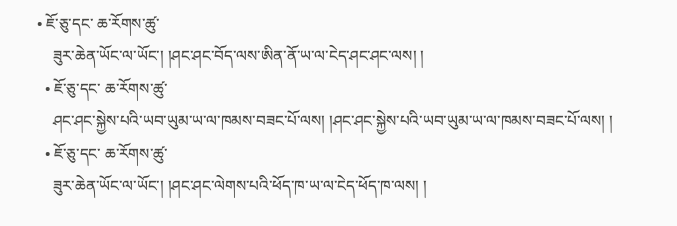• ཇོ་ཅུ་དང་ ཆ་རོགས་ཚུ་
    ཟུར་ཆེན་ཡོང་ལ་ཡོང་། །ཤང་ཤང་བོད་ལས་ཨིན་ནོ་ཡ་ལ་ངེད་ཤང་ཤང་ལས། །
  • ཇོ་ཅུ་དང་ ཆ་རོགས་ཚུ་
    ཤང་ཤང་སྐྱེས་པའི་ཡབ་ཡུམ་ཡ་ལ་ཁམས་བཟང་པོ་ལས། །ཤང་ཤང་སྐྱེས་པའི་ཡབ་ཡུམ་ཡ་ལ་ཁམས་བཟང་པོ་ལས། །
  • ཇོ་ཅུ་དང་ ཆ་རོགས་ཚུ་
    ཟུར་ཆེན་ཡོང་ལ་ཡོང་། །ཤང་ཤང་ལེགས་པའི་ཕོད་ཁ་ཡ་ལ་ངེད་ཕོད་ཁ་ལས། །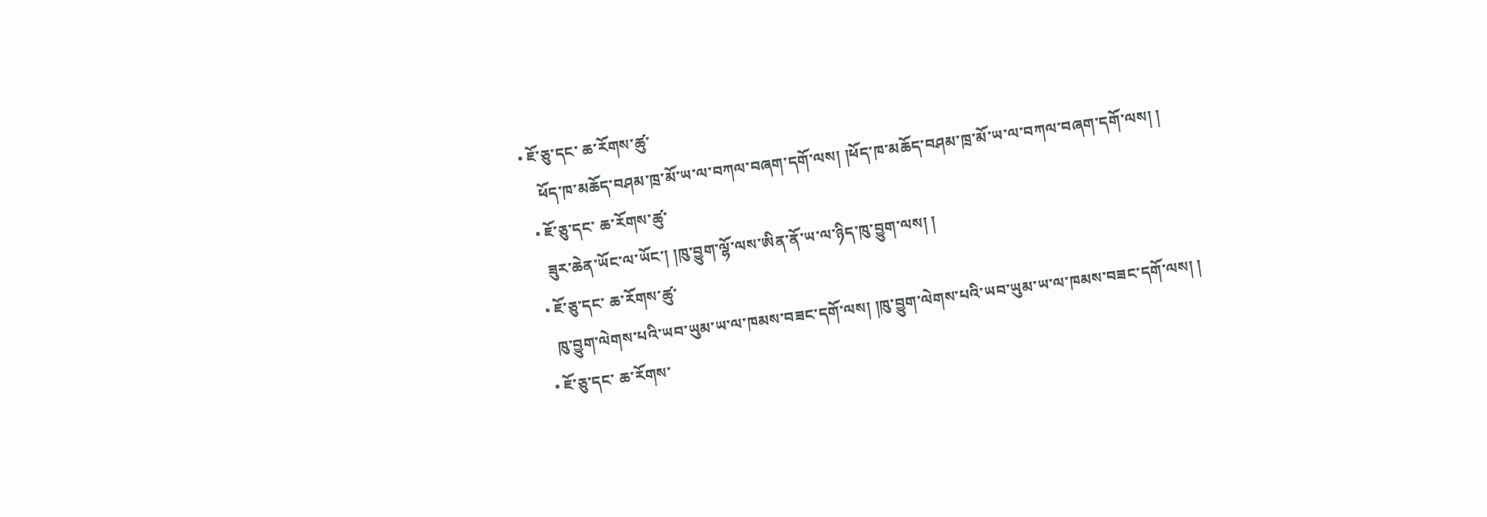• ཇོ་ཅུ་དང་ ཆ་རོགས་ཚུ་
    ཕོད་ཁ་མཆོད་བཤམ་ཁྲ་མོ་ཡ་ལ་བཀལ་བཞག་དགོ་ལས། །ཕོད་ཁ་མཆོད་བཤམ་ཁྲ་མོ་ཡ་ལ་བཀལ་བཞག་དགོ་ལས། །
  • ཇོ་ཅུ་དང་ ཆ་རོགས་ཚུ་
    ཟུར་ཆེན་ཡོང་ལ་ཡོང་། །ཁུ་བྱུག་ལྷོ་ལས་ཨིན་ནོ་ཡ་ལ་ཉིད་ཁུ་བྱུག་ལས། །
  • ཇོ་ཅུ་དང་ ཆ་རོགས་ཚུ་
    ཁུ་བྱུག་ལེགས་པའི་ཡབ་ཡུམ་ཡ་ལ་ཁམས་བཟང་དགོ་ལས། །ཁུ་བྱུག་ལེགས་པའི་ཡབ་ཡུམ་ཡ་ལ་ཁམས་བཟང་དགོ་ལས། །
  • ཇོ་ཅུ་དང་ ཆ་རོགས་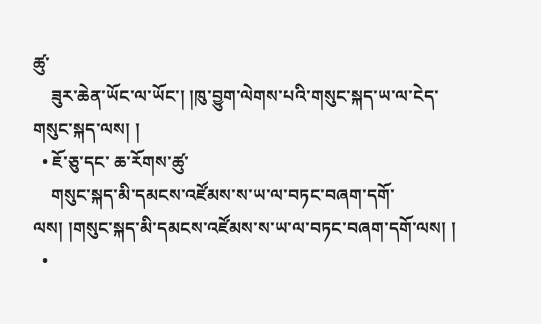ཚུ་
    ཟུར་ཆེན་ཡོང་ལ་ཡོང་། །ཁུ་བྱུག་ལེགས་པའི་གསུང་སྐད་ཡ་ལ་ངེད་གསུང་སྐད་ལས། །
  • ཇོ་ཅུ་དང་ ཆ་རོགས་ཚུ་
    གསུང་སྐད་མི་དམངས་འཛོམས་ས་ཡ་ལ་བཏང་བཞག་དགོ་ལས། །གསུང་སྐད་མི་དམངས་འཛོམས་ས་ཡ་ལ་བཏང་བཞག་དགོ་ལས། །
  •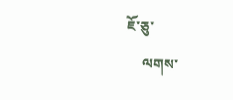ཇོ་ཅུ་
    ལགས་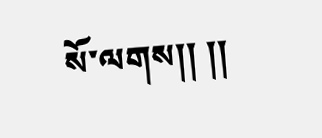སོ་ལགས།། །།